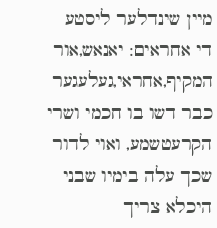מיין שינדלער ליסטע
די אחראים: יאנאש,אור המקיף,אחראי,געלעגער
כבר דשו בו חכמי ושרי הקרעטשמע, ואוי לדור שכך עלה בימיו שבני היכלא צריך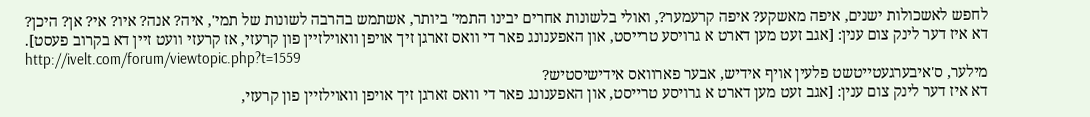לחפש לאשכולות ישנים, איפה מאשקע? איפה קרעמער?, ואולי בלשונות אחרים יבינו התמי' ביותר, אשתמש בהרבה לשונות של תמי', איה? אנה? איו? אי? אן? היכן?
דא איז דער לינק צום ענין: [אגב זעט מען דארט א גרויסע טרייסט, און האפענונג פאר די וואס זארגן זיך אויפן וואוילזיין פון קרעזי, אז קרעזי וועט זיין דא בקרוב פעסט].
http://ivelt.com/forum/viewtopic.php?t=1559
מילער, ס'איבערגעטייטשט פלעין אויף אידיש, אבער פארוואס אידישיסטיש?
דא איז דער לינק צום ענין: [אגב זעט מען דארט א גרויסע טרייסט, און האפענונג פאר די וואס זארגן זיך אויפן וואוילזיין פון קרעזי,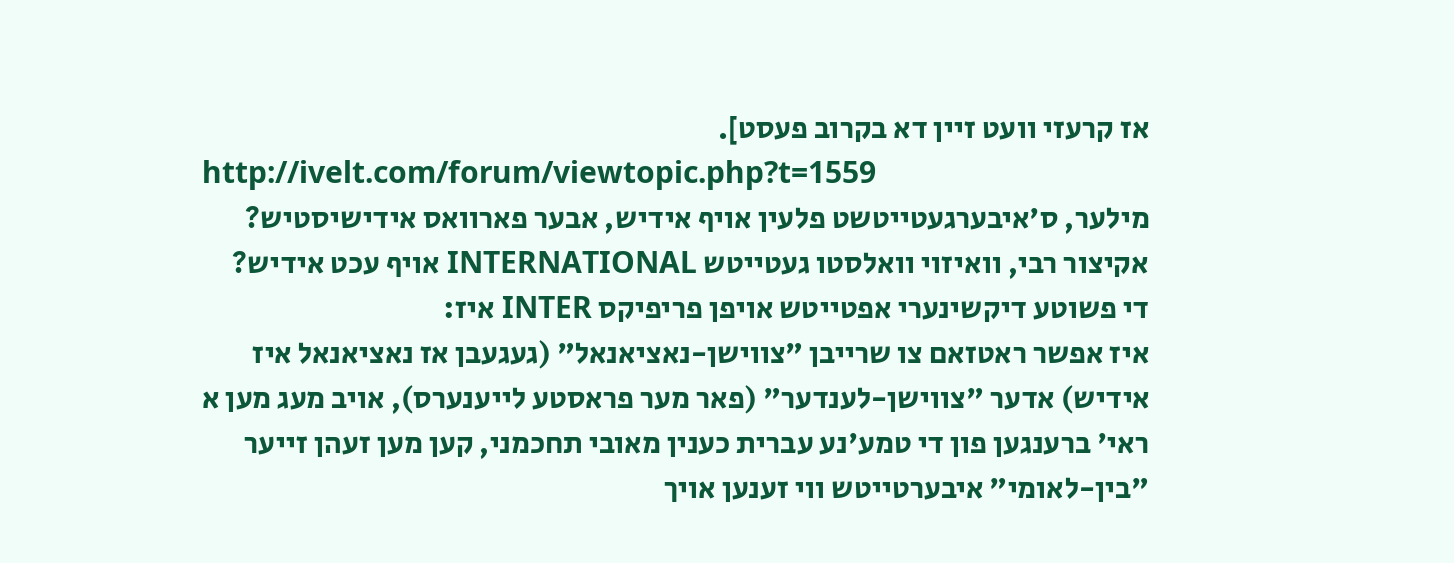אז קרעזי וועט זיין דא בקרוב פעסט].
http://ivelt.com/forum/viewtopic.php?t=1559
מילער, ס'איבערגעטייטשט פלעין אויף אידיש, אבער פארוואס אידישיסטיש?
אקיצור רבי, וואיזוי וואלסטו געטייטש INTERNATIONAL אויף עכט אידיש?
די פשוטע דיקשינערי אפטייטש אויפן פריפיקס INTER איז:
איז אפשר ראטזאם צו שרייבן "צווישן-נאציאנאל" (געגעבן אז נאציאנאל איז אידיש) אדער "צווישן-לענדער" (פאר מער פראסטע לייענערס), אויב מעג מען א ראי' ברענגען פון די טמע'נע עברית כענין מאובי תחכמני, קען מען זעהן זייער "בין-לאומי" איבערטייטש ווי זענען אויך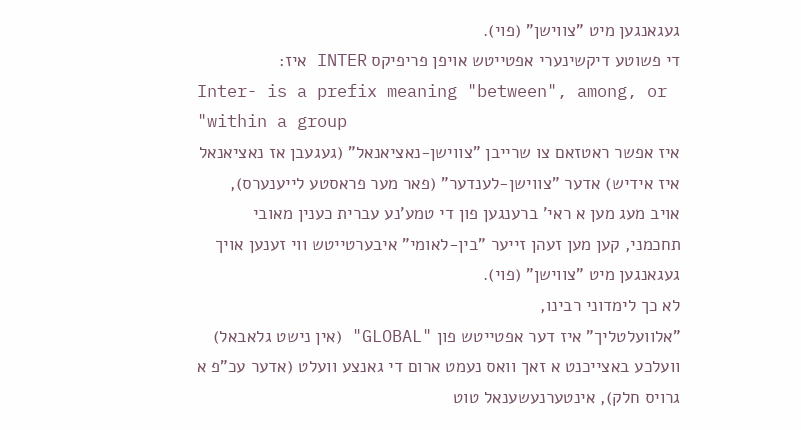געגאנגען מיט "צווישן" (פוי).
די פשוטע דיקשינערי אפטייטש אויפן פריפיקס INTER איז:
Inter- is a prefix meaning "between", among, or "within a group
איז אפשר ראטזאם צו שרייבן "צווישן-נאציאנאל" (געגעבן אז נאציאנאל איז אידיש) אדער "צווישן-לענדער" (פאר מער פראסטע לייענערס), אויב מעג מען א ראי' ברענגען פון די טמע'נע עברית כענין מאובי תחכמני, קען מען זעהן זייער "בין-לאומי" איבערטייטש ווי זענען אויך געגאנגען מיט "צווישן" (פוי).
לא כך לימדוני רבינו,
"אלוועלטליך" איז דער אפטייטש פון "GLOBAL" (אין נישט גלאבאל) וועלכע באצייכנט א זאך וואס נעמט ארום די גאנצע וועלט (אדער עכ"פ א גרויס חלק), אינטערנעשענאל טוט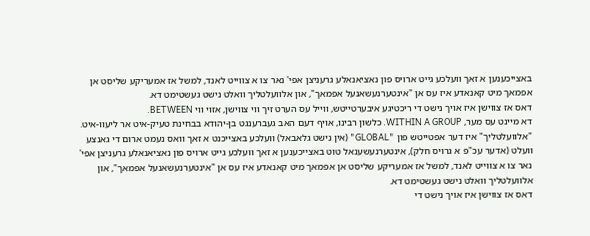באצייכענען א זאך וועלכע גייט ארויס פון נאציאנאלע גרעניצן אפי' נאר צו א צווייט לאנד, למשל אז אמעריקע שליסט אן אפמאך מיט קאנאדע איז עס אן "אינטערנעשאנעל אפמאך", און אלוועלטליך וואלט נישט געשטימט דא.
דאס אז צווישן איז אויך נישט די ריכטיגע איבערטייטש, ווייל עס הערט זיך ווי צווישן, אזוי ווי BETWEEN.
דא מיינט עס מער, WITHIN A GROUP. כלשון רבינו, אויף דעם האב געברענגט בן-יהודא בבחינת טעיק-איט אר ליעוו-איט.
"אלוועלטליך" איז דער אפטייטש פון "GLOBAL" (אין נישט גלאבאל) וועלכע באצייכנט א זאך וואס נעמט ארום די גאנצע וועלט (אדער עכ"פ א גרויס חלק), אינטערנעשענאל טוט באצייכענען א זאך וועלכע גייט ארויס פון נאציאנאלע גרעניצן אפי' נאר צו א צווייט לאנד, למשל אז אמעריקע שליסט אן אפמאך מיט קאנאדע איז עס אן "אינטערנעשאנעל אפמאך", און אלוועלטליך וואלט נישט געשטימט דא.
דאס אז צווישן איז אויך נישט די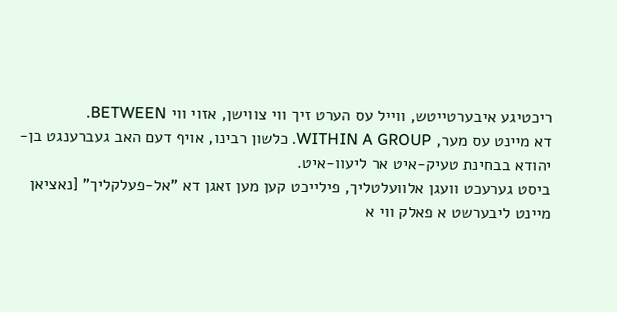ריכטיגע איבערטייטש, ווייל עס הערט זיך ווי צווישן, אזוי ווי BETWEEN.
דא מיינט עס מער, WITHIN A GROUP. כלשון רבינו, אויף דעם האב געברענגט בן-יהודא בבחינת טעיק-איט אר ליעוו-איט.
ביסט גערעכט וועגן אלוועלטליך, פילייכט קען מען זאגן דא "אל-פעלקליך" [נאציאן מיינט ליבערשט א פאלק ווי א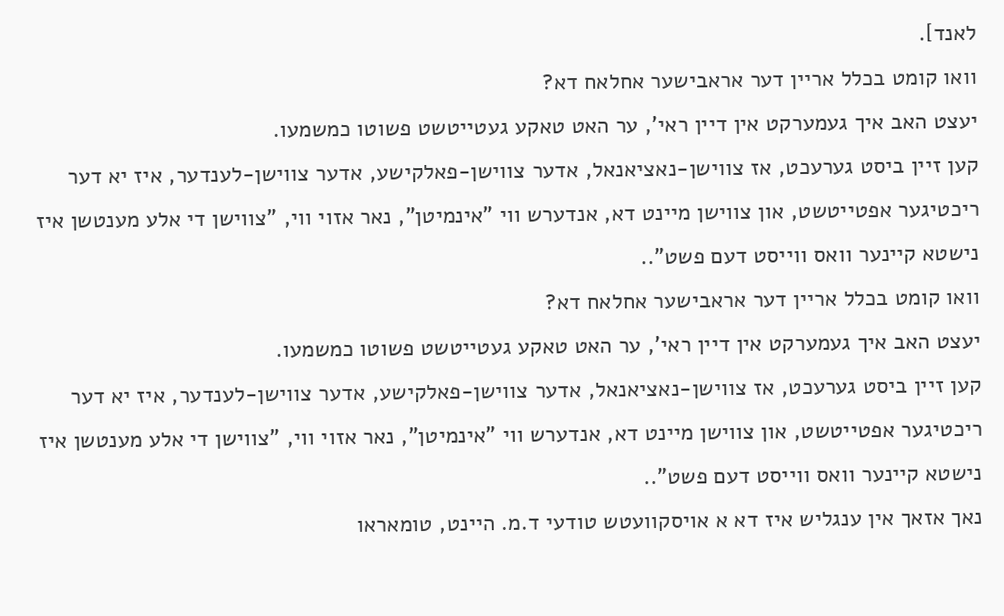לאנד].
וואו קומט בכלל אריין דער אראבישער אחלאח דא?
יעצט האב איך געמערקט אין דיין ראי', ער האט טאקע געטייטשט פשוטו כמשמעו.
קען זיין ביסט גערעכט, אז צווישן-נאציאנאל, אדער צווישן-פאלקישע, אדער צווישן-לענדער, איז יא דער ריכטיגער אפטייטשט, און צווישן מיינט דא, אנדערש ווי "אינמיטן", נאר אזוי ווי, "צווישן די אלע מענטשן איז נישטא קיינער וואס ווייסט דעם פשט"..
וואו קומט בכלל אריין דער אראבישער אחלאח דא?
יעצט האב איך געמערקט אין דיין ראי', ער האט טאקע געטייטשט פשוטו כמשמעו.
קען זיין ביסט גערעכט, אז צווישן-נאציאנאל, אדער צווישן-פאלקישע, אדער צווישן-לענדער, איז יא דער ריכטיגער אפטייטשט, און צווישן מיינט דא, אנדערש ווי "אינמיטן", נאר אזוי ווי, "צווישן די אלע מענטשן איז נישטא קיינער וואס ווייסט דעם פשט"..
נאך אזאך אין ענגליש איז דא א אויסקוועטש טודעי ד.מ. היינט, טומאראו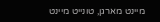מיינט מארגן, טונייט מיינט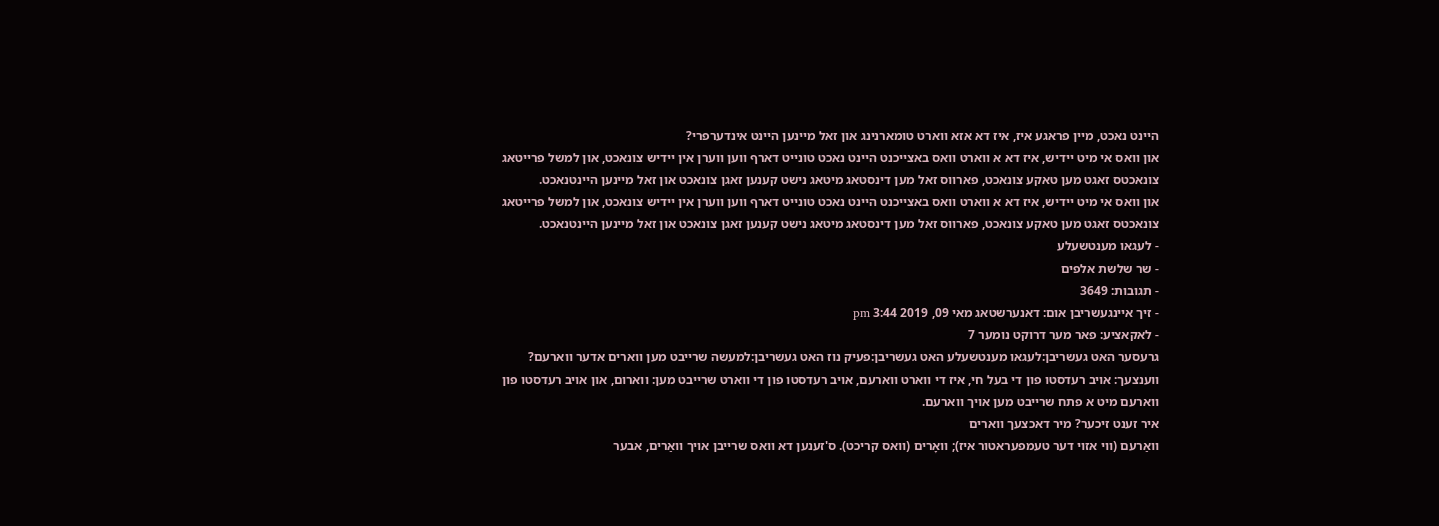היינט נאכט, מיין פראגע איז, איז דא אזא ווארט טומארנינג און זאל מיינען היינט אינדערפרי?
און וואס אי מיט יידיש, איז דא א ווארט וואס באצייכנט היינט נאכט טונייט דארף ווען ווערן אין יידיש צונאכט, און למשל פרייטאג צונאכטס זאגט מען טאקע צונאכט, פארווס זאל מען דינסטאג מיטאג נישט קענען זאגן צונאכט און זאל מיינען היינטנאכט.
און וואס אי מיט יידיש, איז דא א ווארט וואס באצייכנט היינט נאכט טונייט דארף ווען ווערן אין יידיש צונאכט, און למשל פרייטאג צונאכטס זאגט מען טאקע צונאכט, פארווס זאל מען דינסטאג מיטאג נישט קענען זאגן צונאכט און זאל מיינען היינטנאכט.
- לעגאו מענטשעלע
- שר שלשת אלפים
- תגובות: 3649
- זיך איינגעשריבן אום: דאנערשטאג מאי 09, 2019 3:44 pm
- לאקאציע: פאר מער דרוקט נומער 7
גרעסער האט געשריבן:לעגאו מענטשעלע האט געשריבן:פעיק נוז האט געשריבן:למעשה שרייבט מען ווארים אדער ווארעם?
ווענצעך: אויב רעדסטו פון די בעל חי, איז די ווארט ווארעם, אויב רעדסטו פון די ווארט שרייבט מען: ווארום, און אויב רעדסטו פון ווארעם מיט א פתח שרייבט מען אויך ווארעם.
איר זענט זיכער? מיר דאכצעך ווארים
וואַרעם (ווי אזוי דער טעמפעראטור איז); וואָרים (וואס קריכט). ס'זענען דא וואס שרייבן אויך וואַרים, אבער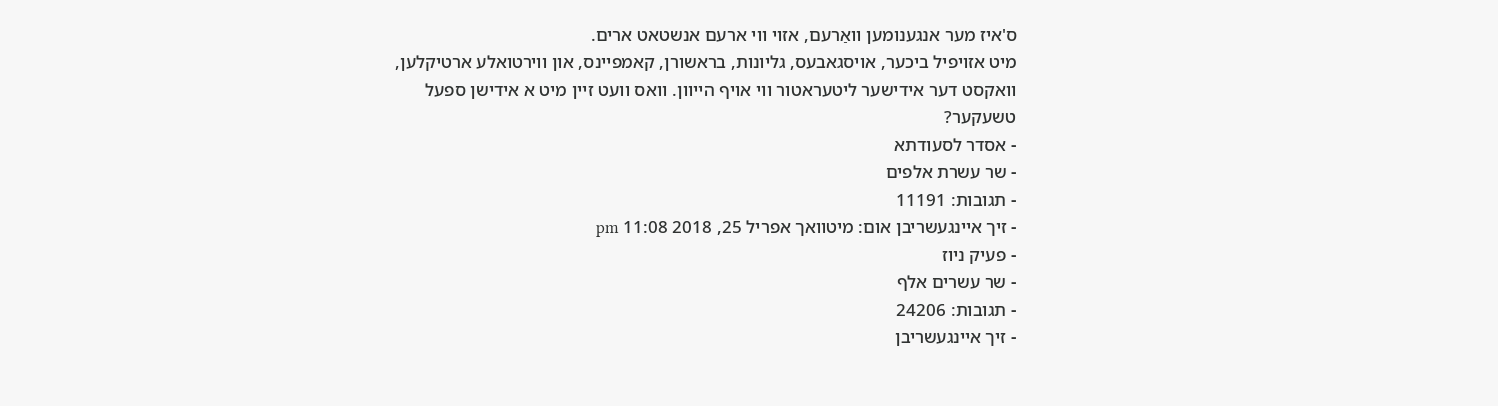ס'איז מער אנגענומען וואַרעם, אזוי ווי ארעם אנשטאט ארים.
מיט אזויפיל ביכער, אויסגאבעס, גליונות, בראשורן, קאמפיינס, און ווירטואלע ארטיקלען, וואקסט דער אידישער ליטעראטור ווי אויף הייוון. וואס וועט זיין מיט א אידישן ספעל טשעקער?
- אסדר לסעודתא
- שר עשרת אלפים
- תגובות: 11191
- זיך איינגעשריבן אום: מיטוואך אפריל 25, 2018 11:08 pm
- פעיק ניוז
- שר עשרים אלף
- תגובות: 24206
- זיך איינגעשריבן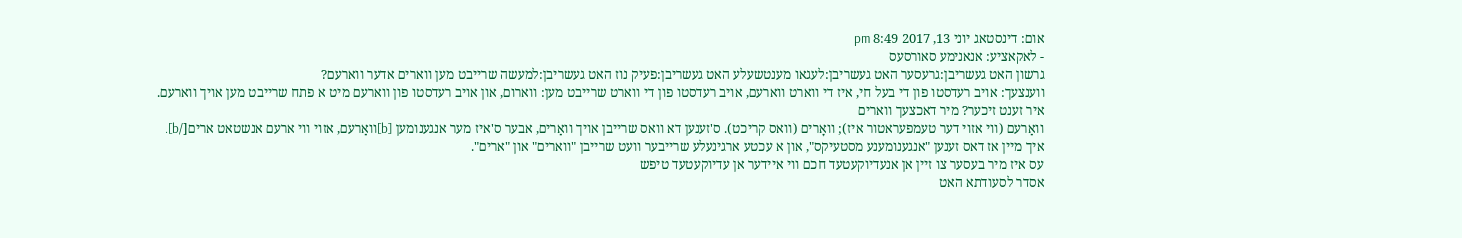אום: דינסטאג יוני 13, 2017 8:49 pm
- לאקאציע: אנאנימע סאורסעס
גרשון האט געשריבן:גרעסער האט געשריבן:לעגאו מענטשעלע האט געשריבן:פעיק נוז האט געשריבן:למעשה שרייבט מען ווארים אדער ווארעם?
ווענצעך: אויב רעדסטו פון די בעל חי, איז די ווארט ווארעם, אויב רעדסטו פון די ווארט שרייבט מען: ווארום, און אויב רעדסטו פון ווארעם מיט א פתח שרייבט מען אויך ווארעם.
איר זענט זיכער? מיר דאכצעך ווארים
וואַרעם (ווי אזוי דער טעמפעראטור איז); וואָרים (וואס קריכט). ס'זענען דא וואס שרייבן אויך וואַרים, אבער ס'איז מער אנגענומען [b]וואַרעם, אזוי ווי ארעם אנשטאט ארים[/b].
איך מיין אז דאס זענען "אנגענומענע מסטעיקס", און א עכטע ארגינעלע שרייבער וועט שרייבן "ווארים" און "ארים".
עס איז מיר בעסער צו זיין אן אנעדיוקעטעד חכם ווי איידער אן עדיוקעטעד טיפש
אסדר לסעודתא האט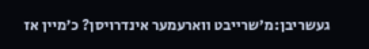געשריבן:מ'שרייבט ווארעמער אינדרויסן? כ'מיין אז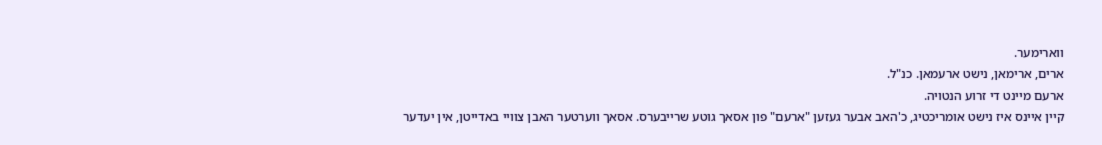ווארימער.
ארים, ארימאן, נישט ארעמאן. כנ"ל.
ארעם מיינט די זרוע הנטויה.
קיין איינס איז נישט אומריכטיג, כ'האב אבער געזען "ארעם" פון אסאך גוטע שרייבערס. אסאך ווערטער האבן צוויי באדייטן, אין יעדער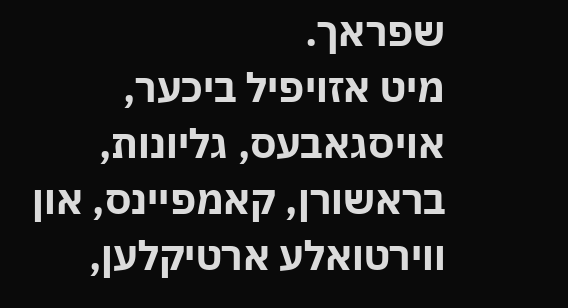שפראך.
מיט אזויפיל ביכער, אויסגאבעס, גליונות, בראשורן, קאמפיינס, און ווירטואלע ארטיקלען,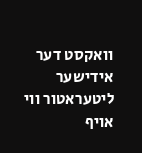וואקסט דער אידישער ליטעראטור ווי אויף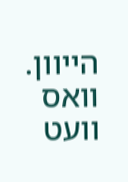הייוון. וואס וועט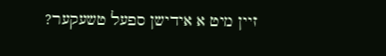זיין מיט א אידישן ספעל טשעקער?